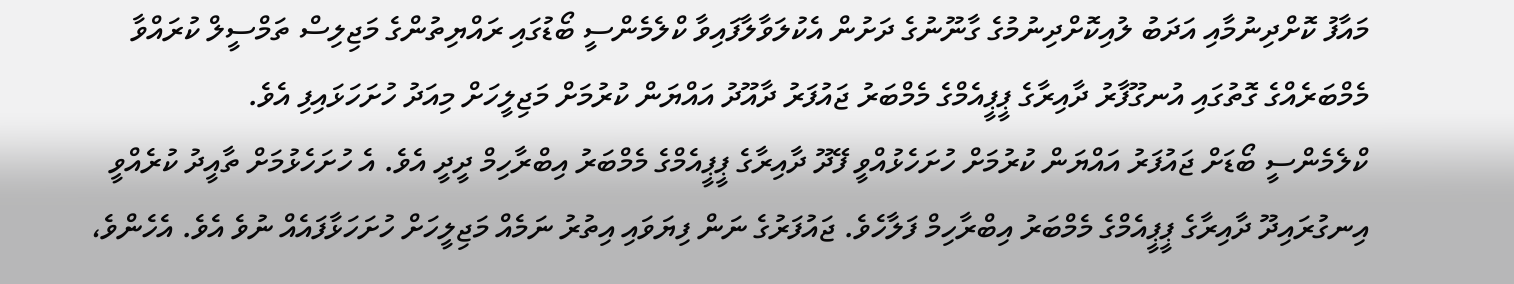މައާފު ކޮށްދިނުމާއި އަދަބު ލުއިކޮށްދިނުމުގެ ގާނޫނުގެ ދަށުން އެކުލަވާލާފައިވާ ކްލެމެންސީ ބޯޑުގައި ރައްޔިތުންގެ މަޖިލިސް ތަމްސީލް ކުރައްވާ މެމްބަރެއްގެ ގޮތުގައި އުނގޫފާރު ދާއިރާގެ ޕީޕީއެމްގެ މެމްބަރު ޖައުފަރު ދާއޫދު އައްޔަން ކުރުމަށް މަޖިލީހަށް މިއަދު ހުށަހަޅައިފި އެވެ.
ކްލެމެންސީ ބޯޑަށް ޖައުފަރު އައްޔަން ކުރުމަށް ހުށަހެޅުއްވީ ފޭދޫ ދާއިރާގެ ޕީޕީއެމްގެ މެމްބަރު އިބްރާހިމް ދީދީ އެވެ. އެ ހުށަހެޅުމަށް ތާއީދު ކުރެއްވީ އިނގުރައިދޫ ދާއިރާގެ ޕީޕީއެމްގެ މެމްބަރު އިބްރާހިމް ފަލާހެވެ. ޖައުފަރުގެ ނަން ފިޔަވައި އިތުރު ނަމެއް މަޖިލީހަށް ހުށަހަޅާފައެއް ނުވެ އެވެ. އެހެންވެ،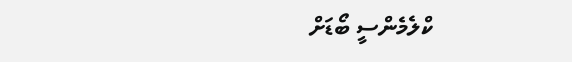ކްލެމެންސީ ބޯޑަށް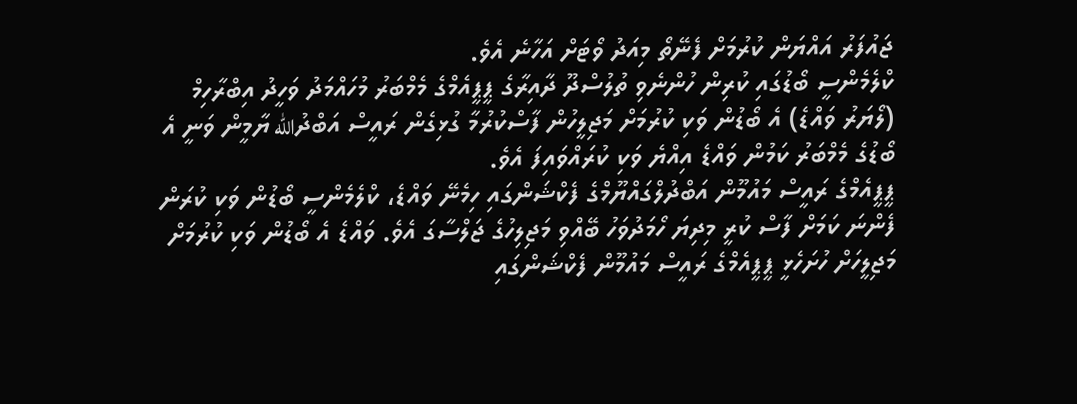ޖައުފަރު އައްޔަން ކުރުމަށް ފެނޭތޯ މިއަދު ވޯޓަށް އަހާނެ އެވެ.
ކްލެމެންސީ ބޯޑުގައި ކުރިން ހުންނެވި ތުލުސްދޫ ދާއިރާގެ ޕީޕީއެމްގެ މެމްބަރު މުހައްމަދު ވަހީދު އިބްރާހިމް (ލޯޔަރު ވައްޑެ) އެ ބޯޑުން ވަކި ކުރުމަށް މަޖިލީހުން ފާސްކުރުމާ ގުޅިގެން ރައީސް އަބްދުالله ޔާމީން ވަނީ އެ ބޯޑުގެ މެމްބަރު ކަމުން ވައްޑެ އިއްޔެ ވަކި ކުރައްވައިފަ އެވެ.
ޕީޕީއެމްގެ ރައީސް މައުމޫން އަބްދުލްގައްޔޫމްގެ ފެކްޝަންގައި ހިމެނޭ ވައްޑެ، ކްލެމެންސީ ބޯޑުން ވަކި ކުރަން ފެންނަ ކަމަށް ފާސް ކުރީ މިދިޔަ ހޯމަދުވަހު ބޭއްވި މަޖިލިހުގެ ޖަލްސާގަ އެވެ. ވައްޑެ އެ ބޯޑުން ވަކި ކުރުމަށް މަޖިލީހަށް ހުށަހެޅީ ޕީޕީއެމްގެ ރައީސް މައުމޫން ފެކްޝަންގައި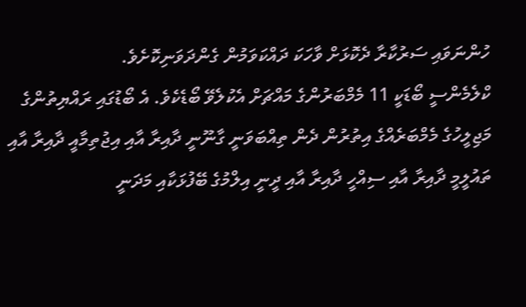ހުންނަވައި ސަރުކާރާ ދެކޮޅަށް ވާހަކަ ދައްކަވަމުން ގެންދަވަނިކޮށެވެ.
ކްލެމެންސީ ބޯޑަކީ 11 މެމްބަރުންގެ މައްޗަށް އެކުލެވޭ ބޯޑެކެވެ. އެ ބޯޑުގައި ރައްޔިތުންގެ މަޖިލީހުގެ މެމްބަރެއްގެ އިތުރުން ދެން ތިއްބަވަނީ ގާނޫނީ ދާއިރާ އާއި އިޖުތިމާއީ ދާއިރާ އާއި ތައުލީމީ ދާއިރާ އާއި ސިއްހީ ދާއިރާ އާއި ދީނީ އިލްމުގެ ބޭފުޅަކާއި މަދަނީ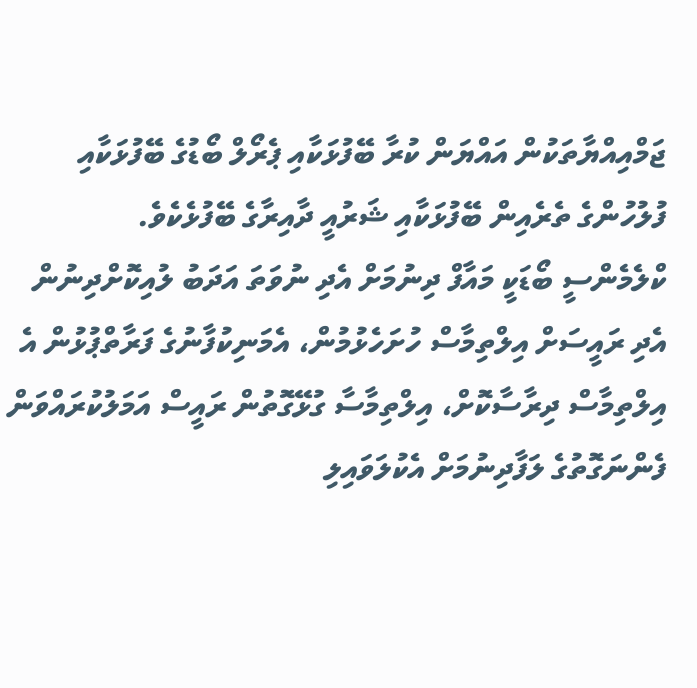ޖަމްއިއްޔާތަކުން އައްޔަން ކުރާ ބޭފުޅަކާއި ޕެރޯލް ބޯޑުގެ ބޭފުޅަކާއި ފުލުހުންގެ ތެރެއިން ބޭފުޅަކާއި ޝަރުއީ ދާއިރާގެ ބޭފުޅެކެވެ.
ކްލެމެންސީ ބޯޑަކީ މައާފް ދިނުމަށް އެދި ނުވަތަ އަދަބު ލުއިކޮށްދިނުން އެދި ރައީސަށް އިލްތިމާސް ހުށަހެޅުމުން، އެމަނިކުފާނުގެ ފަރާތްޕުޅުން އެ އިލްތިމާސް ދިރާސާކޮށް، އިލްތިމާސާ ގުޅޭގޮތުން ރައީސް އަމަލުކުރައްވަން ފެންނަގޮތުގެ ލަފާދިނުމަށް އެކުލަވައިލި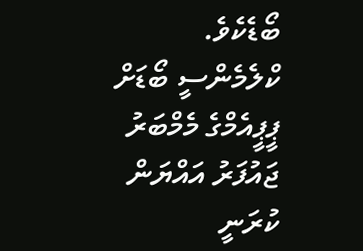ބޯޑެކެވެ.
ކްލެމެންސީ ބޯޑަށް ޕީޕީއެމްގެ މެމްބަރު ޖައުފަރު އައްޔަން ކުރަނީ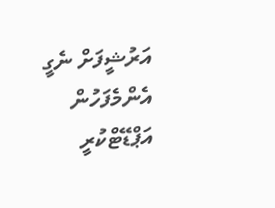އަރުޝީފަށް ނެގީ
އެންމެފަހުން އަޕްޑޭޓްކުރީ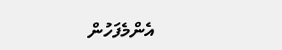އެންމެފަހުން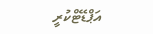އަޕްޑޭޓްކުރީ